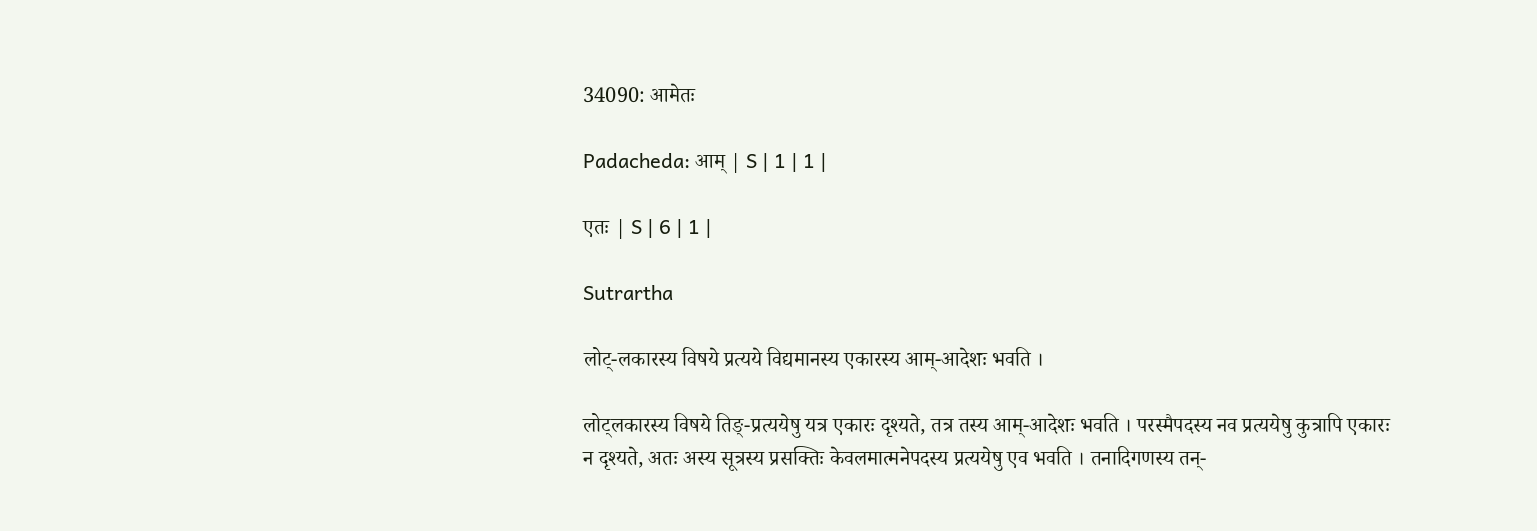34090: आमेतः

Padacheda: आम् | S | 1 | 1 |

एतः | S | 6 | 1 |

Sutrartha

लोट्-लकारस्य विषये प्रत्यये विद्यमानस्य एकारस्य आम्-आदेशः भवति ।

लोट्लकारस्य विषये तिङ्-प्रत्ययेषु यत्र एकारः दृश्यते, तत्र तस्य आम्-आदेशः भवति । परस्मैपदस्य नव प्रत्ययेषु कुत्रापि एकारः न दृश्यते, अतः अस्य सूत्रस्य प्रसक्तिः केवलमात्मनेपदस्य प्रत्ययेषु एव भवति । तनादिगणस्य तन्-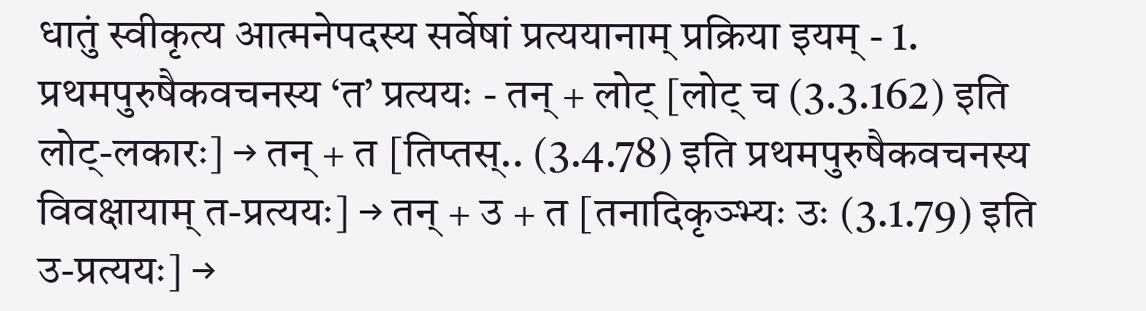धातुं स्वीकृत्य आत्मनेपदस्य सर्वेषां प्रत्ययानाम् प्रक्रिया इयम् - 1. प्रथमपुरुषैकवचनस्य ‘त’ प्रत्ययः - तन् + लोट् [लोट् च (3.3.162) इति लोट्-लकारः] → तन् + त [तिप्तस्.. (3.4.78) इति प्रथमपुरुषैकवचनस्य विवक्षायाम् त-प्रत्ययः] → तन् + उ + त [तनादिकृञ्भ्यः उः (3.1.79) इति उ-प्रत्ययः] →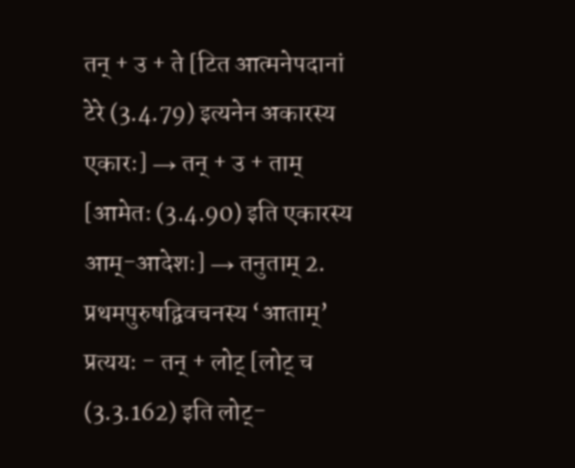तन् + उ + ते [टित आत्मनेपदानां टेरे (3.4.79) इत्यनेन अकारस्य एकारः] → तन् + उ + ताम् [आमेतः (3.4.90) इति एकारस्य आम्-आदेशः] → तनुताम् 2. प्रथमपुरुषद्विवचनस्य ‘आताम्’ प्रत्ययः - तन् + लोट् [लोट् च (3.3.162) इति लोट्-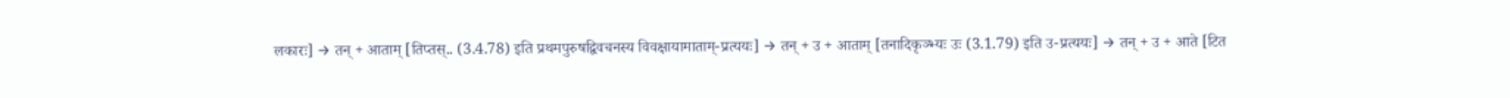लकारः] → तन् + आताम् [तिप्तस्.. (3.4.78) इति प्रथमपुरुषद्विवचनस्य विवक्षायामाताम्-प्रत्ययः] → तन् + उ + आताम् [तनादिकृञ्भ्यः उः (3.1.79) इति उ-प्रत्ययः] → तन् + उ + आते [टित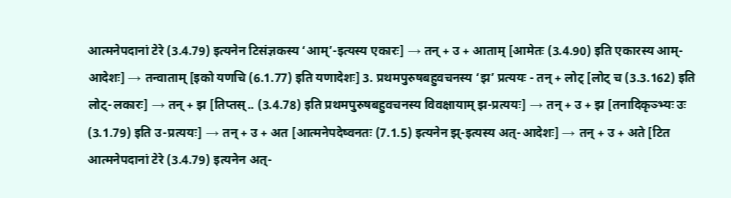आत्मनेपदानां टेरे (3.4.79) इत्यनेन टिसंज्ञकस्य ‘आम्’-इत्यस्य एकारः] → तन् + उ + आताम् [आमेतः (3.4.90) इति एकारस्य आम्-आदेशः] → तन्वाताम् [इको यणचि (6.1.77) इति यणादेशः] 3. प्रथमपुरुषबहुवचनस्य ‘झ’ प्रत्ययः - तन् + लोट् [लोट् च (3.3.162) इति लोट्-लकारः] → तन् + झ [तिप्तस्.. (3.4.78) इति प्रथमपुरुषबहुवचनस्य विवक्षायाम् झ-प्रत्ययः] → तन् + उ + झ [तनादिकृञ्भ्यः उः (3.1.79) इति उ-प्रत्ययः] → तन् + उ + अत [आत्मनेपदेष्वनतः (7.1.5) इत्यनेन झ्-इत्यस्य अत्-आदेशः] → तन् + उ + अते [टित आत्मनेपदानां टेरे (3.4.79) इत्यनेन अत्-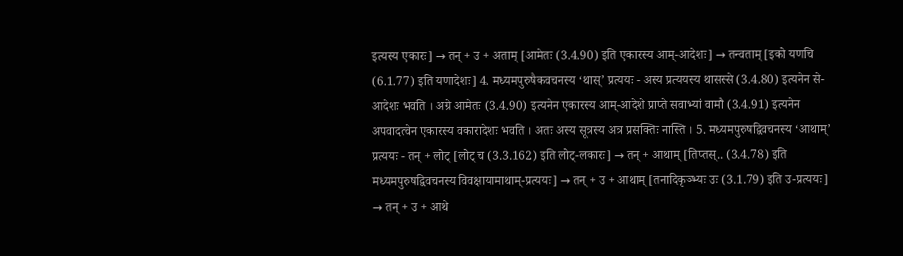इत्यस्य एकारः] → तन् + उ + अताम् [आमेतः (3.4.90) इति एकारस्य आम्-आदेशः] → तन्वताम् [इको यणचि (6.1.77) इति यणादेशः] 4. मध्यमपुरुषैकवचनस्य ‘थास्’ प्रत्ययः - अस्य प्रत्ययस्य थासस्से (3.4.80) इत्यनेन से-आदेशः भवति । अग्रे आमेतः (3.4.90) इत्यनेन एकारस्य आम्-आदेशे प्राप्ते सवाभ्यां वामौ (3.4.91) इत्यनेन अपवादत्वेन एकारस्य वकारादेशः भवति । अतः अस्य सूत्रस्य अत्र प्रसक्तिः नास्ति । 5. मध्यमपुरुषद्विवचनस्य ‘आथाम्’ प्रत्ययः - तन् + लोट् [लोट् च (3.3.162) इति लोट्-लकारः] → तन् + आथाम् [तिप्तस्.. (3.4.78) इति मध्यमपुरुषद्विवचनस्य विवक्षायामाथाम्-प्रत्ययः] → तन् + उ + आथाम् [तनादिकृञ्भ्यः उः (3.1.79) इति उ-प्रत्ययः] → तन् + उ + आथे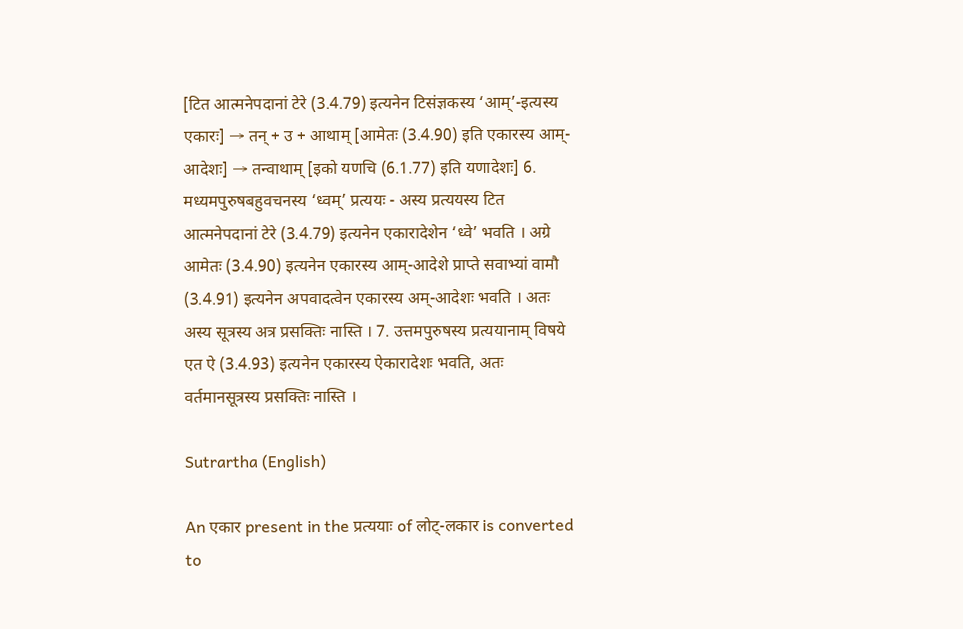[टित आत्मनेपदानां टेरे (3.4.79) इत्यनेन टिसंज्ञकस्य ‘आम्’-इत्यस्य एकारः] → तन् + उ + आथाम् [आमेतः (3.4.90) इति एकारस्य आम्-आदेशः] → तन्वाथाम् [इको यणचि (6.1.77) इति यणादेशः] 6. मध्यमपुरुषबहुवचनस्य ‘ध्वम्’ प्रत्ययः - अस्य प्रत्ययस्य टित आत्मनेपदानां टेरे (3.4.79) इत्यनेन एकारादेशेन ‘ध्वे’ भवति । अग्रे आमेतः (3.4.90) इत्यनेन एकारस्य आम्-आदेशे प्राप्ते सवाभ्यां वामौ (3.4.91) इत्यनेन अपवादत्वेन एकारस्य अम्-आदेशः भवति । अतः अस्य सूत्रस्य अत्र प्रसक्तिः नास्ति । 7. उत्तमपुरुषस्य प्रत्ययानाम् विषये एत ऐ (3.4.93) इत्यनेन एकारस्य ऐकारादेशः भवति, अतः वर्तमानसूत्रस्य प्रसक्तिः नास्ति ।

Sutrartha (English)

An एकार present in the प्रत्ययाः of लोट्-लकार is converted to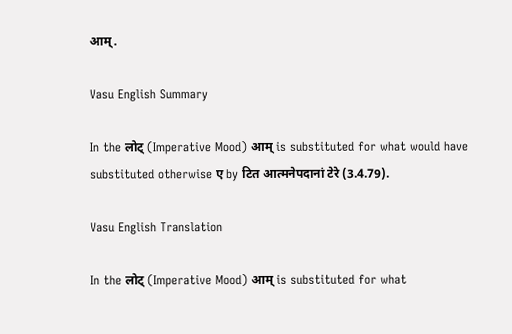आम्.

Vasu English Summary

In the लोट् (Imperative Mood) आम् is substituted for what would have substituted otherwise ए by टित आत्मनेपदानां टेरे (3.4.79).

Vasu English Translation

In the लोट् (Imperative Mood) आम् is substituted for what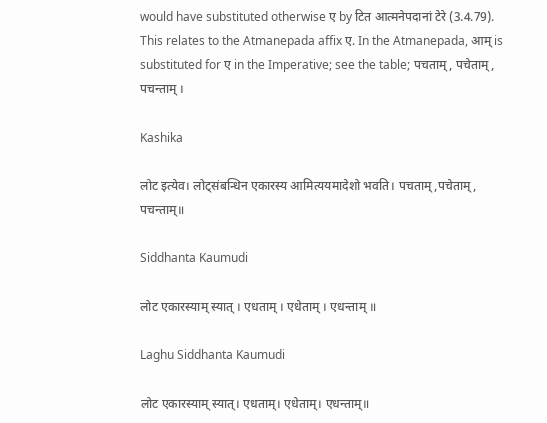would have substituted otherwise ए by टित आत्मनेपदानां टेरे (3.4.79). This relates to the Atmanepada affix ए. In the Atmanepada, आम् is substituted for ए in the Imperative; see the table; पचताम्, पचेताम्, पचन्ताम् ।

Kashika

लोट इत्येव। लोट्संबन्धिन एकारस्य आमित्ययमादेशो भवति। पचताम्,पचेताम्, पचन्ताम्॥

Siddhanta Kaumudi

लोट एकारस्याम् स्यात् । एधताम् । एधेताम् । एधन्ताम् ॥

Laghu Siddhanta Kaumudi

लोट एकारस्याम् स्यात्। एधताम्। एधेताम्। एधन्ताम्॥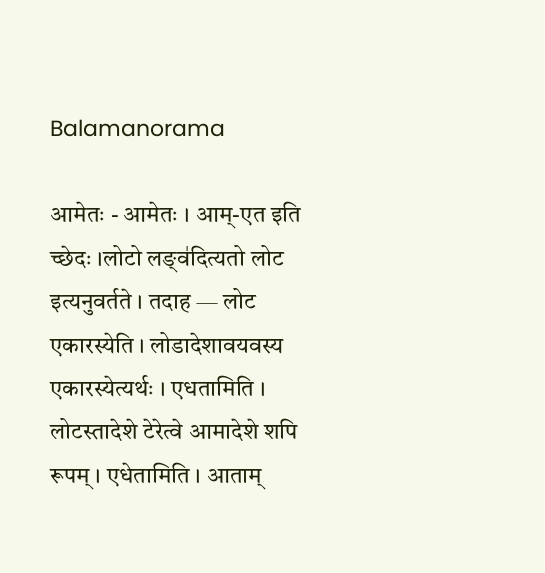Balamanorama

आमेतः - आमेतः । आम्-एत इति च्छेदः ।लोटो लङ्व॑दित्यतो लोट इत्यनुवर्तते । तदाह — लोट एकारस्येति । लोडादेशावयवस्य एकारस्येत्यर्थः । एधतामिति । लोटस्तादेशे टेरेत्वे आमादेशे शपि रूपम् । एधेतामिति । आताम्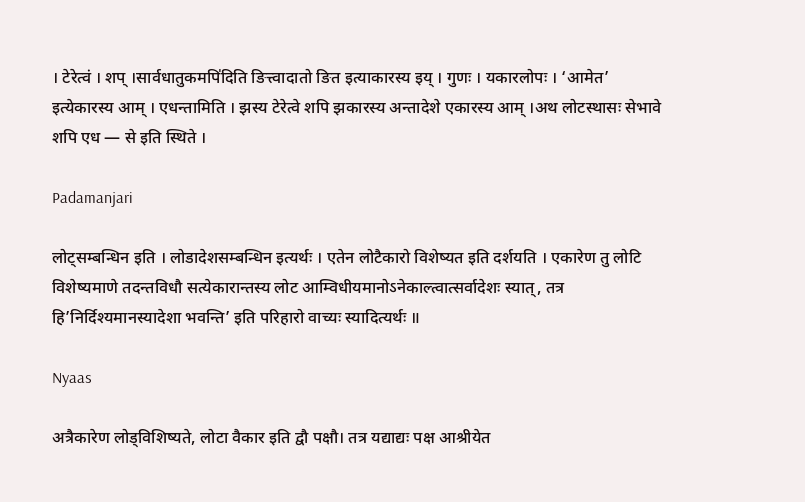। टेरेत्वं । शप् ।सार्वधातुकमपि॑दिति ङित्त्वादातो ङित इत्याकारस्य इय् । गुणः । यकारलोपः । ‘आमेत’ इत्येकारस्य आम् । एधन्तामिति । झस्य टेरेत्वे शपि झकारस्य अन्तादेशे एकारस्य आम् ।अथ लोटस्थासः सेभावे शपि एध — से इति स्थिते ।

Padamanjari

लोट्सम्बन्धिन इति । लोडादेशसम्बन्धिन इत्यर्थः । एतेन लोटैकारो विशेष्यत इति दर्शयति । एकारेण तु लोटि विशेष्यमाणे तदन्तविधौ सत्येकारान्तस्य लोट आम्विधीयमानोऽनेकाल्त्वात्सर्वादेशः स्यात्, तत्र हि’निर्दिश्यमानस्यादेशा भवन्ति’ इति परिहारो वाच्यः स्यादित्यर्थः ॥

Nyaas

अत्रैकारेण लोड्विशिष्यते, लोटा वैकार इति द्वौ पक्षौ। तत्र यद्याद्यः पक्ष आश्रीयेत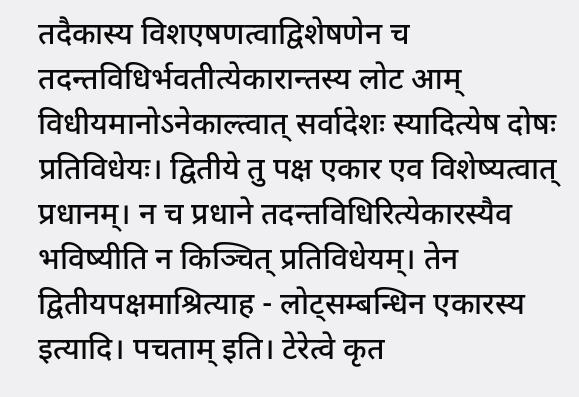तदैकास्य विशएषणत्वाद्विशेषणेन च तदन्तविधिर्भवतीत्येकारान्तस्य लोट आम् विधीयमानोऽनेकाल्त्वात् सर्वादेशः स्यादित्येष दोषः प्रतिविधेयः। द्वितीये तु पक्ष एकार एव विशेष्यत्वात् प्रधानम्। न च प्रधाने तदन्तविधिरित्येकारस्यैव भविष्यीति न किञ्चित् प्रतिविधेयम्। तेन द्वितीयपक्षमाश्रित्याह - लोट्सम्बन्धिन एकारस्य इत्यादि। पचताम् इति। टेरेत्वे कृत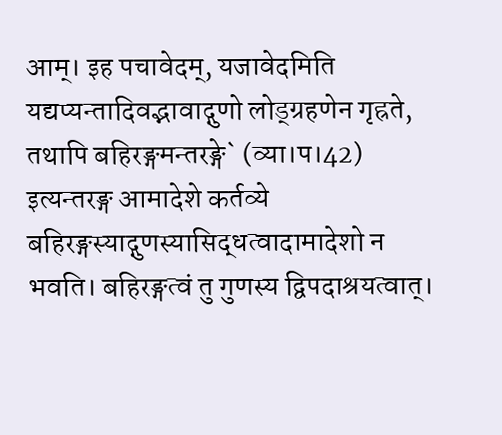आम्। इह पचावेदम्, यजावेदमिति यद्यप्यन्तादिवद्भावाद्गुणो लोड्ग्रहणेन गृह्रते, तथापि बहिरङ्गमन्तरङ्गे` (व्या।प।42) इत्यन्तरङ्ग आमादेशे कर्तव्ये बहिरङ्गस्याद्गुणस्यासिद्धत्वादामादेशो न भवति। बहिरङ्गत्वं तु गुणस्य द्विपदाश्रयत्वात्।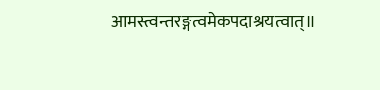आमस्त्वन्तरङ्गत्वमेकपदाश्रयत्वात्॥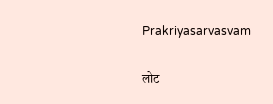Prakriyasarvasvam

लोट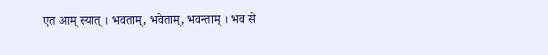एत आम् स्यात् । भवताम्, भवेताम्, भवन्ताम् । भव से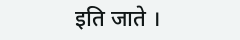इति जाते ।